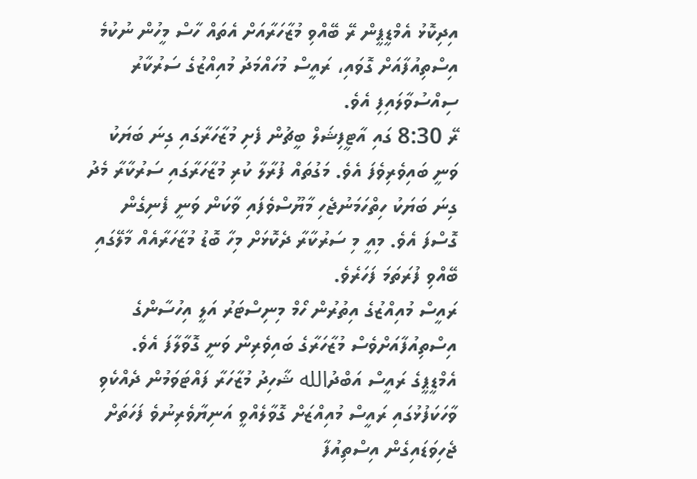އިދިކޮޅު އެމްޑީޕީން ރޭ ބޭއްވި މުޒާހަރާއަށް އެތައް ހާސް މީހުން ނުކުމެ އިސްތިއުފާއަށް ގޮވައި، ރައީސް މުހައްމަދު މުއިއްޒުގެ ސަރުކާރު ސިއްސުވާލައިފި އެވެ.
ރޭ 8:30 ގައި އާޓީފިޝަލް ބީޗުން ފެށި މުޒާހަރާގައި ގިނަ ބަޔަކު ވަނީ ބައިވެރިވެފަ އެވެ. މަގުތައް ފުރާލާ ކުރި މުޒާހަރާގައި ސަރުކާރާ މެދު ގިނަ ބަޔަކު ހިތްހަމަނުޖެހި މާޔޫސްވެފައި ވާކަން ވަނީ ފެނިގެން ގޮސްފަ އެވެ. މިއީ މި ސަރުކާރާ ދެކޮޅަށް މިހާ ބޮޑު މުޒާހަރާއެއް މާލޭގައި ބޭއްވި ފުރަތަމަ ފަހަރެވެ.
ރައީސް މުއިއްޒުގެ އިތުރުން ހޯމް މިނިސްޓަރު އަލީ އިހުސާންގެ އިސްތިއުފާއަށްވެސް މުޒާހަރާގެ ބައިވެރިން ވަނީ ގޮވާލާފަ އެވެ.
އެމްޑީޕީގެ ރައީސް އަބްދުالله ޝާހިދު މުޒާހަރާ ފައްޓަވަމުން ދެއްކެވި ވާހަކަފުޅުގައި ރައީސް މުއިއްޒަށް ގޮވާލެއްވީ އަނިޔާވެރިނުވެ ފަހަތަށް ޖެހިވަޑައިގެން އިސްތިއުފާ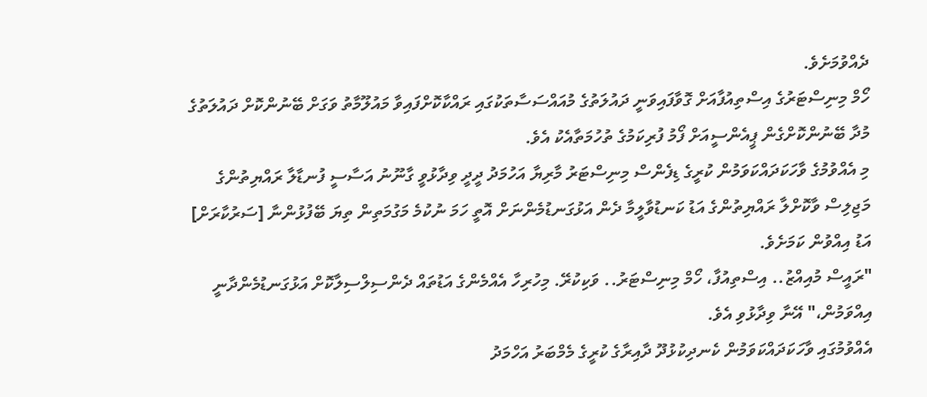ދެއްވުމަށެވެ.
ހޯމް މިނިސްޓަރުގެ އިސްތިއުފާއަށް ގޮވާފައިވަނީ ދައުލަތުގެ މުއައްސަސާތަކުގައި ރައްކާކޮށްފައިވާ މައުލޫމާތު ވަގަށް ބޭނުންކޮށް ދައުލަތުގެ މުދާ ބޭނުންކޮށްގެން ޕީއެންސީއަށް ފޯމު ފުރިކަމުގެ ތުހުމަތާއެކު އެވެ.
މި އެއްވުމުގެ ވާހަކަދައްކަވަމުން ކުރީގެ ޑިފެންސް މިނިސްޓަރު މާރިޔާ އަހުމަދު ދީދީ ވިދާޅުވީ ގާނޫނު އަސާސީ ފުނޑާލާ ރައްޔިތުންގެ މަޖިލިސް ވާކޮށްލާ ރައްޔިތުންގެ އަޑު ކަނޑުވާލީމާ ދެން އަޅުގަނޑުމެންނަށް އޮތީ ހަމަ ނުކުމެ މަގުމަތިން ތިޔަ ބޭފުޅުންނާ [ސަރުކާރަށް] އަޑު އިއްވުން ކަމަށެވެ.
"ރައީސް މުއިއްޒު.. އިސްތިއުފާ، ހޯމް މިނިސްޓަރު.. ވަކިކުރޭ. މިހުރިހާ އެއްމެންގެ އަޑުތައް ދެންސިލްސިލާކޮށް އަޅުގަނޑުމެންދާނީ އިއްވަމުން،" އޭނާ ވިދާޅުވި އެވެ.
އެއްވުމުގައި ވާހަކަދައްކަވަމުން ކެނދިކުޅުދޫ ދާއިރާގެ ކުރީގެ މެމްބަރު އަހްމަދު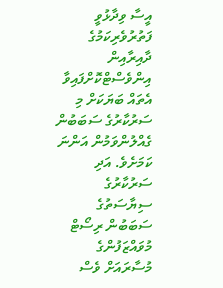އީސާ ވިދާޅުވީ ފަތުރުވެރިކަމުގެ ދާއިރާއިން އިންވެސްޓްކޮށްފައިވާ އެތައް ބަޔަކަށް މި ސަރުކާރުގެ ސަބަބުން ގެއްލުންވަމުން އަންނަ ކަމަށެވެ. އަދި ސަރުކާރުގެ ސިޔާސަތުގެ ސަބަބުން ރިސޯޓް މުވައްޒަފުންގެ މުސާރައަށް ވެސް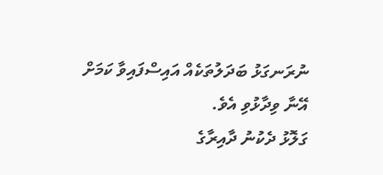ނުރަނގަޅު ބަދަލުތަކެއް އައިސްފައިވާ ކަމަށް އޭނާ ވިދާޅުވި އެވެ.
ގަލޮޅު ދެކުނު ދާއިރާގެ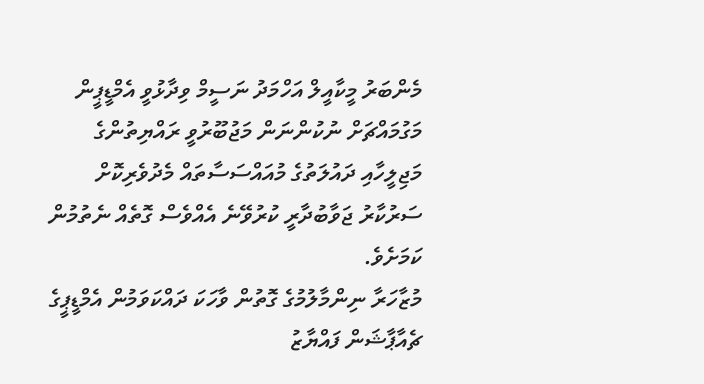މެންބަރު މީކާއީލް އަހްމަދު ނަސީމް ވިދާޅުވީ އެމްޑީޕީން މަގުމައްޗަށް ނުކުންނަން މަޖުބޫރުވީ ރައްޔިތުންގެ މަޖިލީހާއި ދައުލަތުގެ މުއައްސަސާތައް މެދުވެރިކޮށް ސަރުކާރު ޖަވާބުދާރީ ކުރުވޭނެ އެއްވެސް ގޮތެއް ނެތުމުން ކަމަށެވެ.
މުޒާހަރާ ނިންމާލުމުގެ ގޮތުން ވާހަކަ ދައްކަވަމުން އެމްޑީޕީގެ ޗެއާޕާޝަން ފައްޔާޒު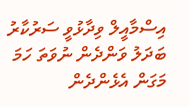އިސްމާއީލް ވިދާޅުވީ ސަރުކާރު ބަދަލު ވަންދެން ނުވަތަ ހަމަ މަގަން އެޅެންދެން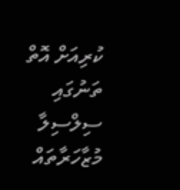ކުރިއަށް އޮތް ތަނުގައި ސިލްސިލާ މުޒާހަރާތައް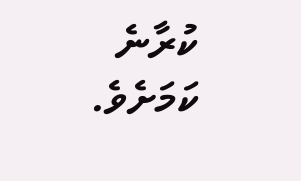ކުރާނެ ކަމަށެވެ.